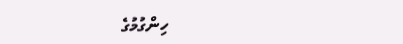ހިންގުމުގެ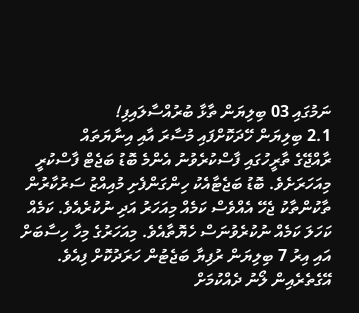ނަމުގައި 03 ބިލިޔަން ތާޅާ ބުރުއްސާލައިފި!
2.1 ބިލިޔަން ހޭދަކޮށްފައި މުސާރަ އާއި އިނާޔަތައް
ރާއްޖޭގެ ތާރީހުގައި ފާސްކުރެވުނު އެންމެ ބޮޑު ބަޖެޓް ފާސްކުރީ މިއަހަރަށެވެ. ބޮޑު ބަޖެޓާއެކު ހިންގަންފެށި މުއިއްޒު ސަރުކާރުން ތާކުންތާކު ޖެހޭ އެއްވެސް ކަމެއް މިއަހަރު އަދި ނުކުރެއެވެ. ކަމެއް ކަހަލަ ކަމެއް ނުކުރެވުނަސް ހެޔޮތާއެވެ. މިއަހަރުގެ މިހާ ހިސާބަށް އައި އިރު 7 ބިލިޔަން ރުފިޔާ ބަޖެޓުން ހަރަދުކޮށް ފިއެވެ.
އޭގެތެރެއިން ލޯނު ދެއްކުމަށް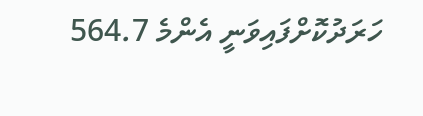ހަރަދުކޮށްފައިވަނީ އެންމެ 564.7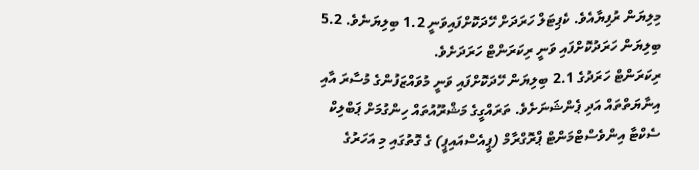މިލިޔަން ރުފިޔާއެވެ. ކެޕިޓަލް ހަރަދަށް ހޭދަކޮށްފައިވަނީ 1.2 ބިލިޔަނެވެ. 5.2 ބިލިޔަން ހަރަދުކޮށްފައި ވަނީ ރިކަރަންޓް ހަރަދަށެވެ.
ރިކަރަންޓް ހަރަދުގެ 2.1 ބިލިޔަން ހޭދަކޮށްފައި ވަނީ މުވައްޒަފުންގެ މުސާރަ އާއި އިނާޔަތްތައް އަދި ޕެންޝަނަށެވެ. ތަރައްގީގެ މަޝްރޫއުތައް ހިންގުމަށް ޕަބްލިކް ސެކްޓާ އިންވެސްޓްމަންޓް ޕްރޮގްރާމް (ޕީއެސްއައިޕީ) ގެ ގޮތުގައި މި އަހަރުގެ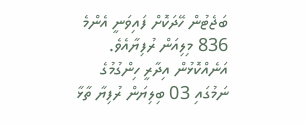ބަޖެޓުން ހޭދަކޮށް ފައިވަނީ އެންމެ 836 މިލިއަން ރުފިޔާއެވެ. އަނެއްކޮޅުން އިދާރީ ހިންގުމުގެ ނަމުގައި 03 ބިލިޔަން ރުފިޔާ ތާޅާ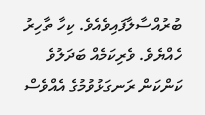ބުރުއްސާލާފައިވެއެވެ. ކިހާ ތާހިރު ހެއްޔެވެ. ވެރިކަމެއް ބަދަލުވެ ކަންކަން ރަނގަޅުވުމުގެ އެއްވެސް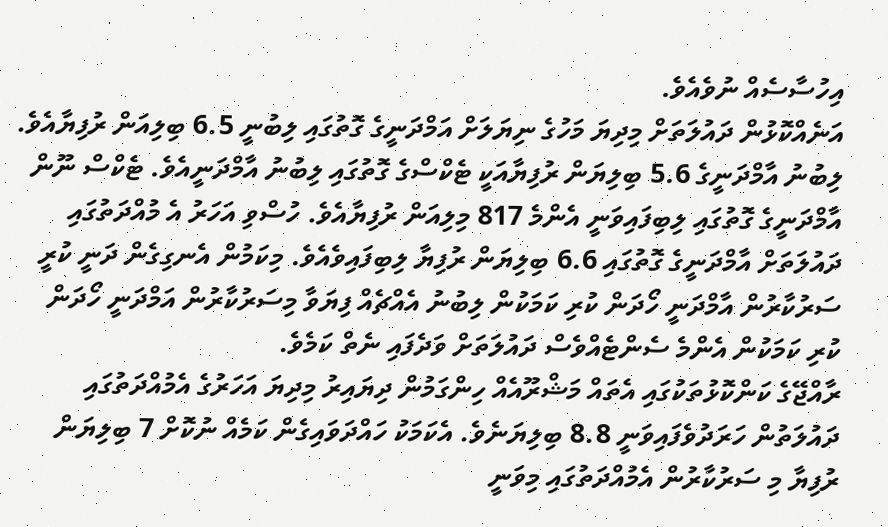އިހުސާސެއް ނުވެއެވެ.
އަނެއްކޮޅުން ދައުލަތަށް މިދިޔަ މަހުގެ ނިޔަލަށް އަމްދަނީގެ ގޮތުގައި ލިބުނީ 6.5 ބިލިއަން ރުފިޔާއެވެ. ލިބުނު އާމްދަނީގެ 5.6 ބިލިޔަން ރުފިޔާއަކީ ޓެކްސްގެ ގޮތުގައި ލިބުނު އާމްދަނީއެވެ. ޓެކްސް ނޫން އާމްދަނީގެ ގޮތުގައި ލިބިފައިވަނީ އެންމެ 817 މިލިއަން ރުފިޔާއެވެ. ހުސްވި އަހަރު އެ މުއްދަތުގައި ދައުލަތަށް އާމްދަނީގެ ގޮތުގައި 6.6 ބިލިޔަން ރުފިޔާ ލިބިފައިވެއެވެ. މިކަމުން އެނގިގެން ދަނީ ކުރީ ސަރުކާރުން އާމްދަނީ ހޯދަން ކުރި ކަމަކުން ލިބުނު އެއްޗެއް ފިޔަވާ މިސަރުކާރުން އަމްދަނީ ހޯދަން ކުރި ކަމަކުން އެންމެ ސެންޓެއްވެސް ދައުލަތަށް ވަދެފައި ނެތް ކަމެވެ.
ރާއްޖޭގެ ކަންކޮޅުތަކުގައި އެތައް މަޝްރޫއެއް ހިންގަމުން ދިޔައިރު މިދިޔަ އަހަރުގެ އެމުއްދަތުގައި ދައުލަތުން ހަރަދުވެފައިވަނީ 8.8 ބިލިޔަނެވެ. އެކަމަކު ހައްދަވައިގެން ކަމެއް ނުކޮށް 7 ބިލިޔަން ރުފިޔާ މި ސަރުކާރުން އެމުއްދަތުގައި މިވަނީ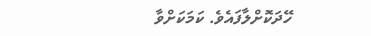ހޭދަކޮށްލާފައެވެ. ކަމަކަށްވާ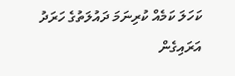ކަހަލަ ކަމެއް ކުރިނަމަ ދައުލަތުގެ ހަރަދު އަރައިގެން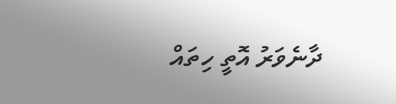ދާނެވަރު އޮތީ ހިތައް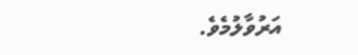އަރުވާލުމެވެ.